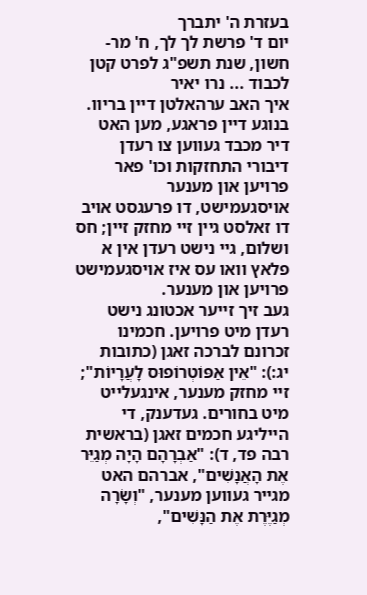בעזרת ה' יתברך
יום ד' פרשת לך לך, ח' מר-חשון, שנת תשפ"ג לפרט קטן
לכבוד ... נרו יאיר
איך האב ערהאלטן דיין בריוו.
בנוגע דיין פראגע, מען האט דיר מכבד געווען צו רעדן דיבורי התחזקות וכו' פאר פרויען און מענער אויסגעמישט, דו פרעגסט אויב דו זאלסט גיין זיי מחזק זיין; חס ושלום, גיי נישט רעדן אין א פלאץ וואו עס איז אויסגעמישט פרויען און מענער.
געב זיך זייער אכטונג נישט רעדן מיט פרויען. חכמינו זכרונם לברכה זאגן (כתובות יג:): "אֵין אַפּוֹטְרוֹפוּס לָעֲרָיוֹת"; זיי מחזק מענער, אינגעלייט מיט בחורים. געדענק, די הייליגע חכמים זאגן (בראשית רבה פד, ד): "אַבְרָהָם הָיָה מְגַיֵּר אֶת הָאֲנָשִׁים", אברהם האט מגייר געווען מענער, "וְשָׂרָה מְגַיֶּרֶת אֶת הַנָּשִׁים",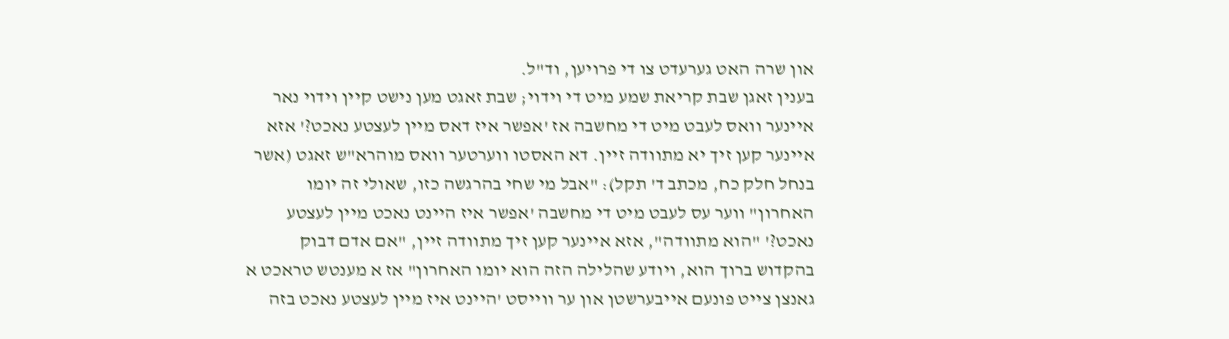און שרה האט גערעדט צו די פרויען, וד"ל.
בענין זאגן שבת קריאת שמע מיט די וידוי; שבת זאגט מען נישט קיין וידוי נאר איינער וואס לעבט מיט די מחשבה אז 'אפשר איז דאס מיין לעצטע נאכט?' אזא איינער קען זיך יא מתוודה זיין. דא האסטו ווערטער וואס מוהרא"ש זאגט (אשר בנחל חלק כח, מכתב ד' תקל): "אבל מי שחי בהרגשה כזו, שאולי זה יומו האחרון" ווער עס לעבט מיט די מחשבה 'אפשר איז היינט נאכט מיין לעצטע נאכט?' "הוא מתוודה", אזא איינער קען זיך מתוודה זיין, "אם אדם דבוק בהקדוש ברוך הוא, ויודע שהלילה הזה הוא יומו האחרון" אז א מענטש טראכט א גאנצן צייט פונעם אייבערשטן און ער ווייסט 'היינט איז מיין לעצטע נאכט בזה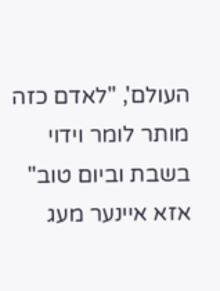העולם', "לאדם כזה מותר לומר וידוי בשבת וביום טוב" אזא איינער מעג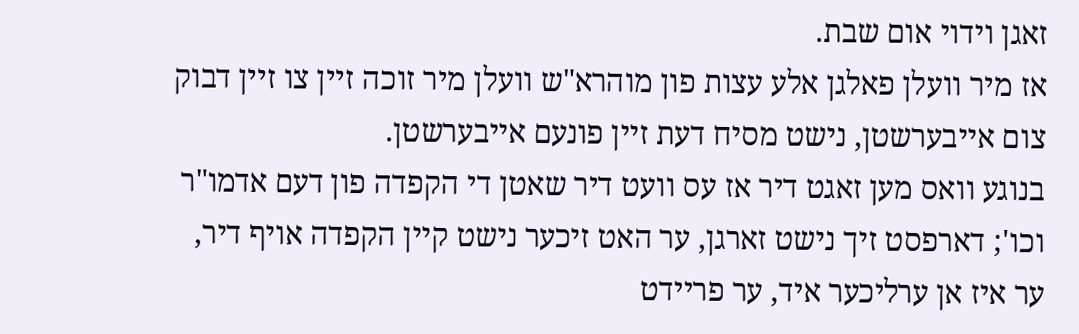זאגן וידוי אום שבת.
אז מיר וועלן פאלגן אלע עצות פון מוהרא"ש וועלן מיר זוכה זיין צו זיין דבוק צום אייבערשטן, נישט מסיח דעת זיין פונעם אייבערשטן.
בנוגע וואס מען זאגט דיר אז עס וועט דיר שאטן די הקפדה פון דעם אדמו"ר וכו'; דארפסט זיך נישט זארגן, ער האט זיכער נישט קיין הקפדה אויף דיר, ער איז אן ערליכער איד, ער פריידט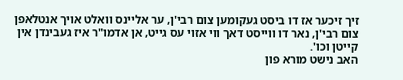זיך זיכער אז דו ביסט געקומען צום רבי'ן, ער אליינס וואלט אויך אנטלאפן צום רבי'ן, נאר דו ווייסט דאך ווי אזוי עס גייט, אן אדמו"ר איז געבינדן אין קייטן וכו'.
האב נישט מורא פון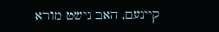קיינעם, האב נישט מורא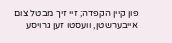פון קיין הקפדה; זיי זיך מבטל צום אייבערשטן, וועסטו זען גרויסע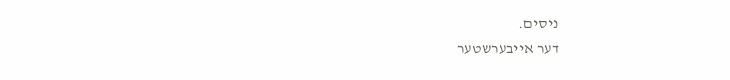ניסים.
דער אייבערשטער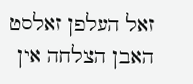זאל העלפן זאלסט האבן הצלחה אין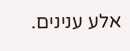אלע ענינים.